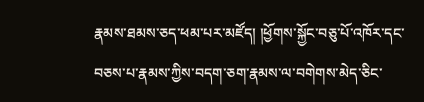རྣམས་ཐམས་ཅད་ཕམ་པར་མཛོད། །ཕྱོགས་སྐྱོང་བཅུ་པོ་འཁོར་དང་བཅས་པ་རྣམས་ཀྱིས་བདག་ཅག་རྣམས་ལ་བགེགས་མེད་ཅིང་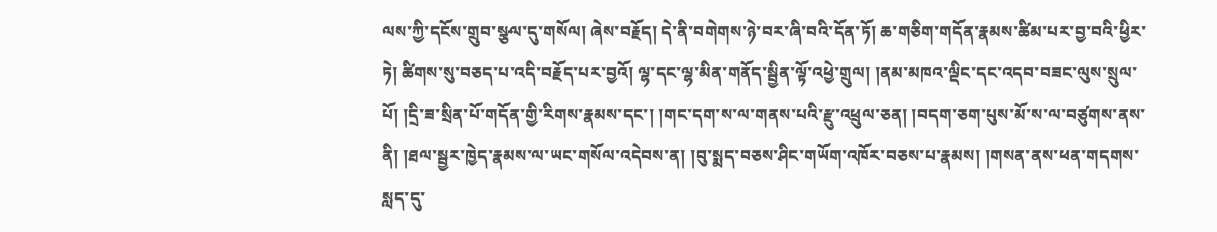ལས་ཀྱི་དངོས་གྲུབ་སྩལ་དུ་གསོལ། ཞེས་བརྗོད། དེ་ནི་བགེགས་ཉེ་བར་ཞི་བའི་དོན་ཏོ། ཆ་གཅིག་གདོན་རྣམས་ཚིམ་པར་བྱ་བའི་ཕྱིར་ཏེ། ཚིགས་སུ་བཅད་པ་འདི་བརྗོད་པར་བྱའོ། ལྷ་དང་ལྷ་མིན་གནོད་སྦྱིན་ལྟོ་འཕྱེ་གྲུལ། །ནམ་མཁའ་ལྡིང་དང་འདབ་བཟང་ལུས་སྲུལ་པོ། །དྲི་ཟ་སྲིན་པོ་གདོན་གྱི་རིགས་རྣམས་དང་། །གང་དག་ས་ལ་གནས་པའི་རྫུ་འཕྲུལ་ཅན། །བདག་ཅག་པུས་མོ་ས་ལ་བཙུགས་ནས་ནི། །ཐལ་སྦྱར་ཁྱེད་རྣམས་ལ་ཡང་གསོལ་འདེབས་ན། །བུ་སྨད་བཅས་ཤིང་གཡོག་འཁོར་བཅས་པ་རྣམས། །གསན་ནས་ཕན་གདགས་སླད་དུ་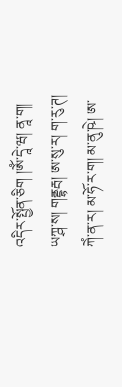འདིར་སྤྱོན་ཅིག །ཨོཾ་དཱེ་ཝ། ནཱ་ག། ཡཀྴ་ས། གནྡྷརྦ། ཨ་སུ་ར། ག་རུ་ཊ། ཀེཾ་ན་ར། མ་ཧོ་ར་ག། མ་ནུ་ཥེ། ཨ་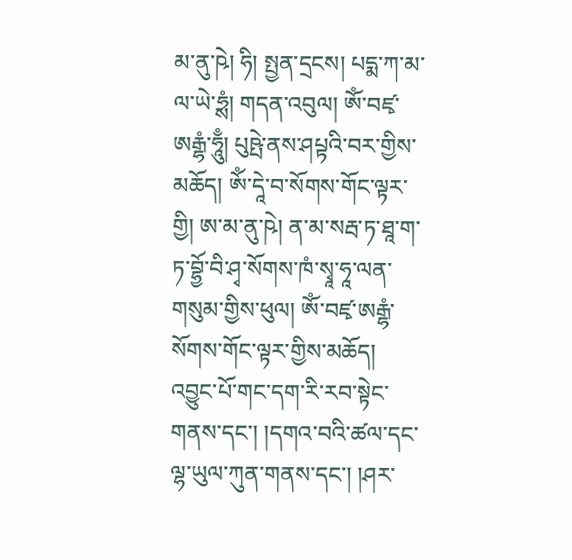མ་ནུ་ཥེ། ཧི། སྤྱན་དྲངས། པདྨ་ཀ་མ་ལ་ཡེ་ཧྶཾ། གདན་འབུལ། ཨོཾ་བཛྭ་ཨརྒྷཾ་ཧཱུྃ། པུཥྤེ་ནས་ཤཔྟའི་བར་གྱིས་མཆོད། ཨོཾ་དཱེ་བ་སོགས་གོང་ལྟར་གྱི། ཨ་མ་ནུ་ཥེ། ན་མ་སརྦ་ཏ་ཐཱ་ག་ཏ་བྷྱོ་བི་ཤྭ་སོགས་ཁཾ་སྭཱ་ཧཱ་ལན་གསུམ་གྱིས་ཕུལ། ཨོཾ་བཛྭ་ཨརྒྷཾ་སོགས་གོང་ལྟར་གྱིས་མཆོད། འབྱུང་པོ་གང་དག་རི་རབ་སྟེང་གནས་དང་། །དགའ་བའི་ཚལ་དང་ལྷ་ཡུལ་ཀུན་གནས་དང་། །ཤར་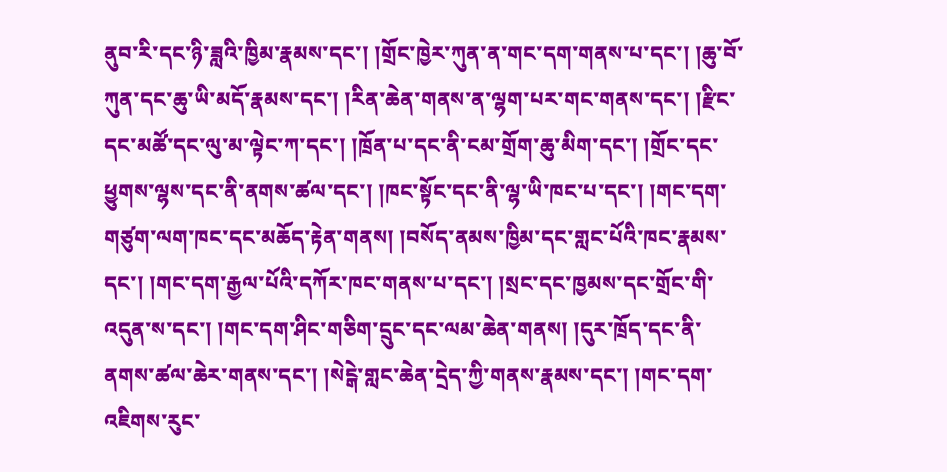ནུབ་རི་དང་ཉི་ཟླའི་ཁྱིམ་རྣམས་དང་། །གྲོང་ཁྱེར་ཀུན་ན་གང་དག་གནས་པ་དང་། །ཆུ་བོ་ཀུན་དང་ཆུ་ཡི་མདོ་རྣམས་དང་། །རིན་ཆེན་གནས་ན་ལྷག་པར་གང་གནས་དང་། །རྫིང་དང་མཚོ་དང་ལུ་མ་ལྟེང་ཀ་དང་། །ཁྲོན་པ་དང་ནི་ངམ་གྲོག་ཆུ་མིག་དང་། །གྲོང་དང་ཕྱུགས་ལྷས་དང་ནི་ནགས་ཚལ་དང་། །ཁང་སྟོང་དང་ནི་ལྷ་ཡི་ཁང་པ་དང་། །གང་དག་གཙུག་ལག་ཁང་དང་མཆོད་རྟེན་གནས། །བསོད་ནམས་ཁྱིམ་དང་གླང་པོའི་ཁང་རྣམས་དང་། །གང་དག་རྒྱལ་པོའི་དཀོར་ཁང་གནས་པ་དང་། །སྲང་དང་ཁྱམས་དང་གྲོང་གི་འདུན་ས་དང་། །གང་དག་ཤིང་གཅིག་དྲུང་དང་ལམ་ཆེན་གནས། །དུར་ཁྲོད་དང་ནི་ནགས་ཚལ་ཆེར་གནས་དང་། །སེངྒེ་གླང་ཆེན་དྲེད་ཀྱི་གནས་རྣམས་དང་། །གང་དག་འཇིགས་རུང་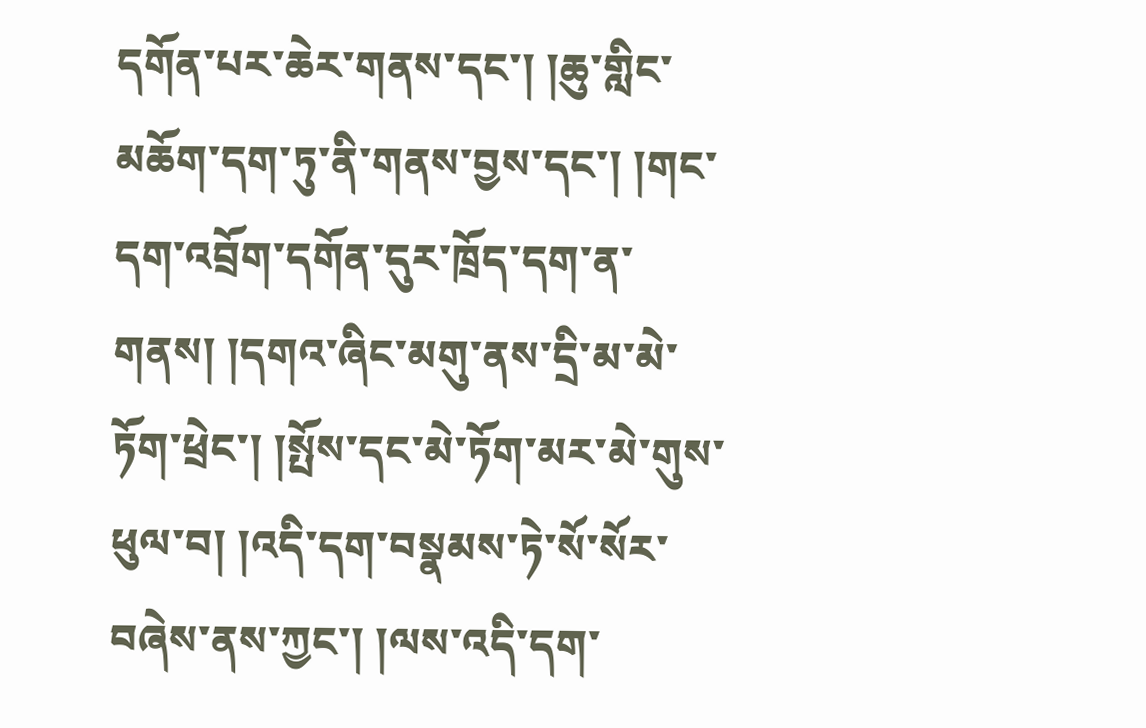དགོན་པར་ཆེར་གནས་དང་། །ཆུ་གླིང་མཆོག་དག་ཏུ་ནི་གནས་བྱས་དང་། །གང་དག་འབྲོག་དགོན་དུར་ཁྲོད་དག་ན་གནས། །དགའ་ཞིང་མགུ་ནས་དྲི་མ་མེ་ཏོག་ཕྲེང་། །སྤོས་དང་མེ་ཏོག་མར་མེ་གུས་ཕུལ་བ། །འདི་དག་བསྣམས་ཏེ་སོ་སོར་བཞེས་ནས་ཀྱང་། །ལས་འདི་དག་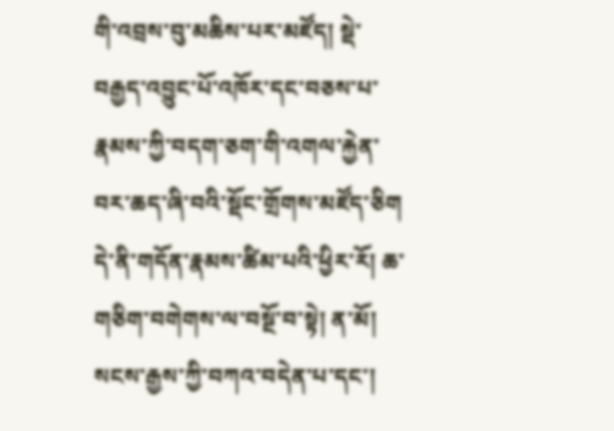གི་འབྲས་བུ་མཆིས་པར་མཛོད། སྡེ་བརྒྱད་འབྱུང་པོ་འཁོར་དང་བཅས་པ་རྣམས་ཀྱི་བདག་ཅག་གི་འགལ་རྐྱེན་བར་ཆད་ཞི་བའི་སྡོང་གྲོགས་མཛོད་ཅིག དེ་ནི་གདོན་རྣམས་ཚིམ་པའི་ཕྱིར་རོ། ཆ་གཅིག་བགེགས་ལ་བསྔོ་བ་སྟེ། ན་མོ། སངས་རྒྱས་ཀྱི་བཀའ་བདེན་པ་དང་།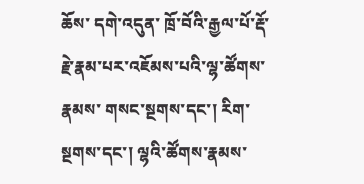ཆོས་ དགེ་འདུན་ ཁྲོ་བོའི་རྒྱལ་པོ་རྡོ་རྗེ་རྣམ་པར་འཇོམས་པའི་ལྷ་ཚོགས་རྣམས་ གསང་སྔགས་དང་། རིག་སྔགས་དང་། ལྷའི་ཚོགས་རྣམས་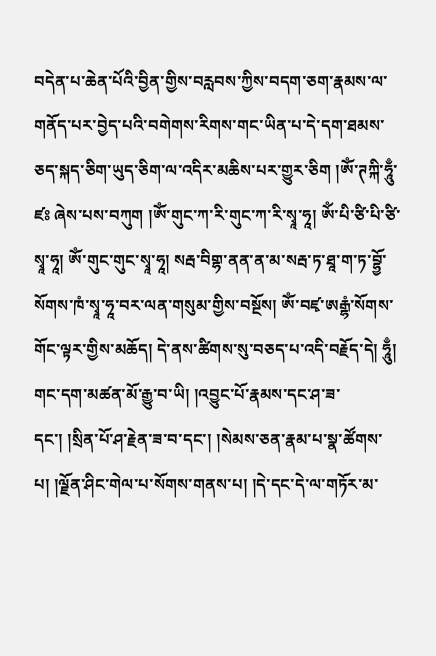བདེན་པ་ཆེན་པོའི་བྱིན་གྱིས་བརླབས་ཀྱིས་བདག་ཅག་རྣམས་ལ་གནོད་པར་བྱེད་པའི་བགེགས་རིགས་གང་ཡིན་པ་དེ་དག་ཐམས་ཅད་སྐད་ཅིག་ཡུད་ཅིག་ལ་འདིར་མཆིས་པར་གྱུར་ཅིག །ཨོཾ་ཊཀྐི་ཧཱུྃ་ཛཿ ཞེས་པས་བཀུག །ཨོཾ་གུང་ཀ་རི་གུང་ཀ་རི་སྭཱ་ཧཱ། ཨོཾ་པི་ཙི་པི་ཙི་སྭཱ་ཧཱ། ཨོཾ་གུང་གུང་སྭཱ་ཧཱ། སརྦ་བིགྷ་ནན་ན་མ་སརྦ་ཏ་ཐཱ་ག་ཏ་བྷྱོ་སོགས་ཁཾ་སྭཱ་ཧཱ་བར་ལན་གསུམ་གྱིས་བསྔོས། ཨོཾ་བཛྭ་ཨརྒྷཾ་སོགས་གོང་ལྟར་གྱིས་མཆོད། དེ་ནས་ཚིགས་སུ་བཅད་པ་འདི་བརྗོད་དེ། ཧཱུྃ། གང་དག་མཚན་མོ་རྒྱུ་བ་ཡི། །འབྱུང་པོ་རྣམས་དང་ཤ་ཟ་དང་། །སྲིན་པོ་ཤ་རྗེན་ཟ་བ་དང་། །སེམས་ཅན་རྣམ་པ་སྣ་ཚོགས་པ། །ལྗོན་ཤིང་གེལ་པ་སོགས་གནས་པ། །དེ་དང་དེ་ལ་གཏོར་མ་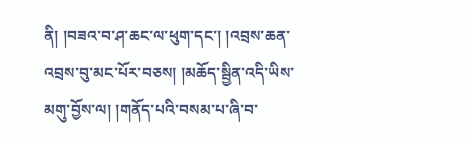ནི། །བཟའ་བ་ཤ་ཆང་ལ་ཕུག་དང་། །འབྲས་ཆན་འབྲས་བུ་མང་པོར་བཅས། །མཆོད་སྦྱིན་འདི་ཡིས་མགུ་བྱོས་ལ། །གནོད་པའི་བསམ་པ་ཞི་བ་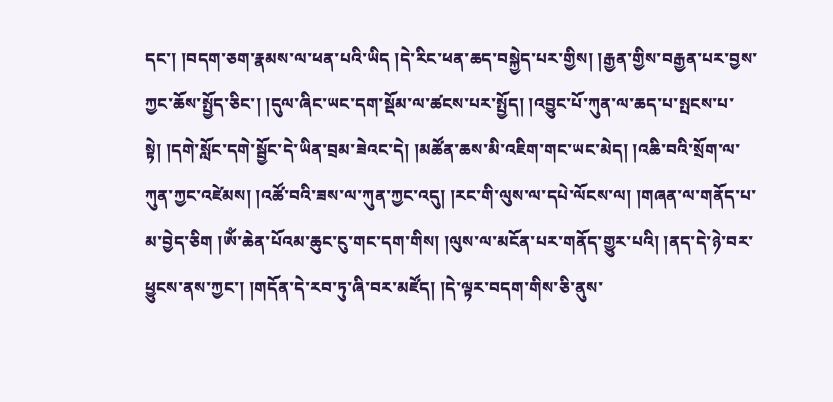དང་། །བདག་ཅག་རྣམས་ལ་ཕན་པའི་ཡིད །དེ་རིང་ཕན་ཆད་བསྐྱེད་པར་གྱིས། །རྒྱན་གྱིས་བརྒྱན་པར་བྱས་ཀྱང་ཆོས་སྤྱོད་ཅིང་། །དུལ་ཞིང་ཡང་དག་སྡོམ་ལ་ཚངས་པར་སྤྱོད། །འབྱུང་པོ་ཀུན་ལ་ཆད་པ་སྤངས་པ་སྟེ། །དགེ་སློང་དགེ་སྦྱོང་དེ་ཡིན་བྲམ་ཟེའང་དེ། །མཚོན་ཆས་མི་འཇིག་གང་ཡང་མེད། །འཆི་བའི་སྲོག་ལ་ཀུན་ཀྱང་འཛེམས། །འཚོ་བའི་ཟས་ལ་ཀུན་ཀྱང་འདུ། །རང་གི་ལུས་ལ་དཔེ་ལོངས་ལ། །གཞན་ལ་གནོད་པ་མ་བྱེད་ཅིག །ཨོཾ་ཆེན་པོའམ་ཆུང་ངུ་གང་དག་གིས། །ལུས་ལ་མངོན་པར་གནོད་གྱུར་པའི། །ནད་དེ་ཉེ་བར་ཕྱུངས་ནས་ཀྱང་། །གདོན་དེ་རབ་ཏུ་ཞི་བར་མཛོད། །དེ་ལྟར་བདག་གིས་ཅི་ནུས་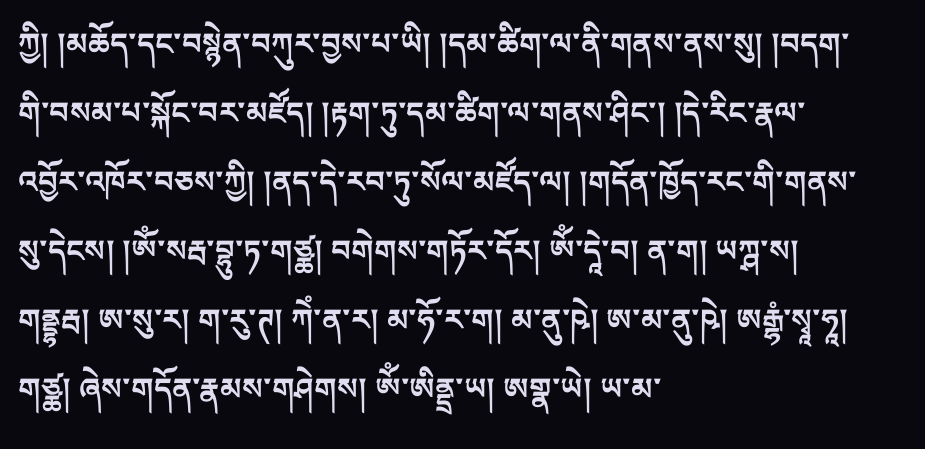ཀྱི། །མཆོད་དང་བསྙེན་བཀུར་བྱས་པ་ཡི། །དམ་ཚིག་ལ་ནི་གནས་ནས་སུ། །བདག་གི་བསམ་པ་སྐོང་བར་མཛོད། །རྟག་ཏུ་དམ་ཚིག་ལ་གནས་ཤིང་། །དེ་རིང་རྣལ་འབྱོར་འཁོར་བཅས་ཀྱི། །ནད་དེ་རབ་ཏུ་སོལ་མཛོད་ལ། །གདོན་ཁྱོད་རང་གི་གནས་སུ་དེངས། །ཨོཾ་སརྦ་བྷུ་ཏ་གཙྪ། བགེགས་གཏོར་དོར། ཨོཾ་དཱེ་བ། ན་ག། ཡཀྴ་ས། གནྡྷརྦ། ཨ་སུ་ར། ག་རུ་ཊ། ཀེཾ་ན་ར། མ་ཧོ་ར་ག། མ་ནུ་ཥེ། ཨ་མ་ནུ་ཥེ། ཨརྒྷཾ་སྭཱ་ཧཱ། གཙྪ། ཞེས་གདོན་རྣམས་གཤེགས། ཨོཾ་ཨིནྡྲ་ཡ། ཨགྣ་ཡེ། ཡ་མ་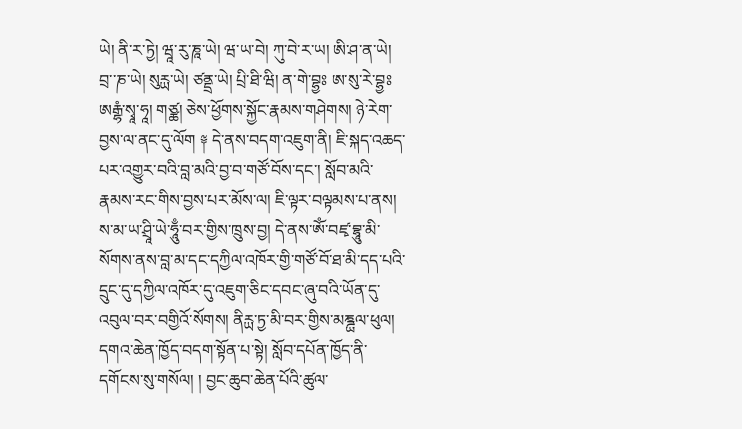ཡེ། ནི་ར་ཏྱེ། ཝཱ་རུ་ཎཱ་ཡེ། ཝ་ཡ་བེ། ཀུ་བེ་ར་ཡ། ཨི་ཤ་ན་ཡེ། བྲ་་ཎ་ཡེ། སུརྻ་ཡེ། ཙནྡྲ་ཡེ། པྲི་ཐི་ཝི། ན་གེ་བྷྱཿ ཨ་སུ་རེ་བྷྱཿ ཨརྒྷཾ་སྭཱ་ཧཱ། གཙྪ། ཅེས་ཕྱོགས་སྐྱོང་རྣམས་གཤེགས། ཉེ་རེག་བྱས་ལ་ནང་དུ་ལོག ༈ དེ་ནས་བདག་འཇུག་ནི། ཇི་སྐད་འཆད་པར་འགྱུར་བའི་བླ་མའི་བྱ་བ་གཙོ་བོས་དང་། སློབ་མའི་རྣམས་རང་གིས་བྱས་པར་མོས་ལ། ཇི་ལྟར་བལྟམས་པ་ནས། ས་མ་ཡ་ཤྲཱི་ཡེ་ཧཱུྃ་བར་གྱིས་ཁྲུས་བྱ། དེ་ནས་ཨོཾ་བཛྭ་བྷཱུ་མི་སོགས་ནས་བླ་མ་དང་དཀྱིལ་འཁོར་གྱི་གཙོ་བོ་ཐ་མི་དད་པའི་དྲུང་དུ་དཀྱིལ་འཁོར་དུ་འཇུག་ཅིང་དབང་ཞུ་བའི་ཡོན་དུ་འབུལ་བར་བགྱིའོ་སོགས། ནིརྻ་ཏྱ་མི་བར་གྱིས་མཎྜྻལ་ཕུལ། དགའ་ཆེན་ཁྱོད་བདག་སྟོན་པ་སྟེ། སློབ་དཔོན་ཁྱོད་ནི་དགོངས་སུ་གསོལ། ། བྱང་ཆུབ་ཆེན་པོའི་ཚུལ་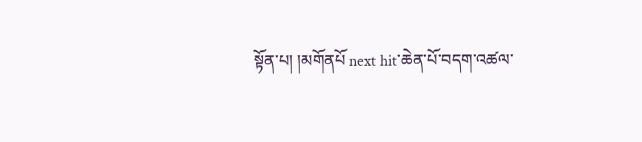སྟོན་པ། །མགོནཔོ next hit་ཆེན་པོ་བདག་འཚལ་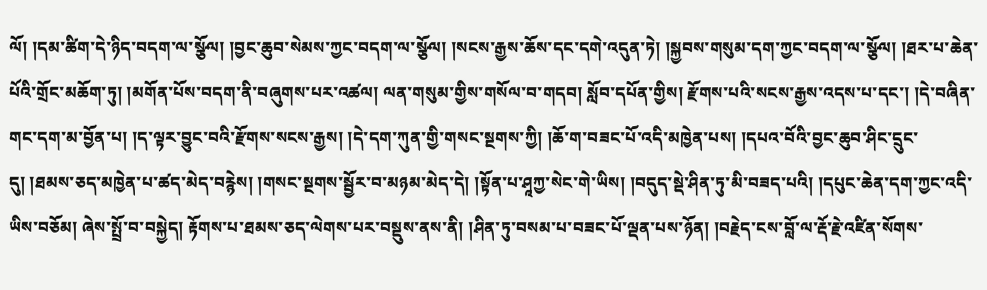ལོ། །དམ་ཚིག་དེ་ཉིད་བདག་ལ་སྩོལ། །བྱང་ཆུབ་སེམས་ཀྱང་བདག་ལ་སྩོལ། །སངས་རྒྱས་ཆོས་དང་དགེ་འདུན་ཏེ། །སྐྱབས་གསུམ་དག་ཀྱང་བདག་ལ་སྩོལ། །ཐར་པ་ཆེན་པོའི་གྲོང་མཆོག་ཏུ། །མགོན་པོས་བདག་ནི་བཞུགས་པར་འཚལ། ལན་གསུམ་གྱིས་གསོལ་བ་གདབ། སློབ་དཔོན་གྱིས། རྫོགས་པའི་སངས་རྒྱས་འདས་པ་དང་། །དེ་བཞིན་གང་དག་མ་བྱོན་པ། །ད་ལྟར་བྱུང་བའི་རྫོགས་སངས་རྒྱས། །དེ་དག་ཀུན་གྱི་གསང་སྔགས་ཀྱི། །ཆོ་ག་བཟང་པོ་འདི་མཁྱེན་པས། །དཔའ་བོའི་བྱང་ཆུབ་ཤིང་དྲུང་དུ། །ཐམས་ཅད་མཁྱེན་པ་ཚད་མེད་བརྙེས། །གསང་སྔགས་སྦྱོར་བ་མཉམ་མེད་དེ། །སྟོན་པ་ཤཱཀྱ་སེང་གེ་ཡིས། །བདུད་སྡེ་ཤིན་ཏུ་མི་བཟད་པའི། །དཔུང་ཆེན་དག་ཀྱང་འདི་ཡིས་བཅོམ། ཞེས་སྤྲོ་བ་བསྐྱེད། རྟོགས་པ་ཐམས་ཅད་ལེགས་པར་བསྡུས་ནས་ནི། །ཤིན་ཏུ་བསམ་པ་བཟང་པོ་ལྡན་པས་ཉོན། །བརྗེད་ངས་བློ་ལ་རྡོ་རྗེ་འཛིན་སོགས་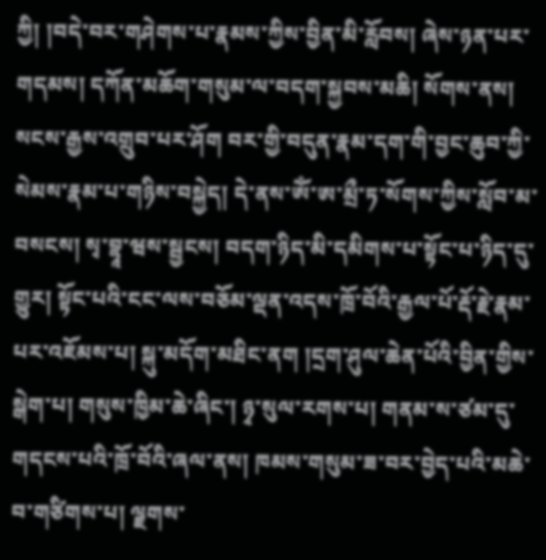ཀྱི། །བདེ་བར་གཤེགས་པ་རྣམས་ཀྱིས་བྱིན་མི་རློབས། ཞེས་ཉན་པར་གདམས། དཀོན་མཆོག་གསུམ་ལ་བདག་སྐྱབས་མཆི། སོགས་ནས། སངས་རྒྱས་འགྲུབ་པར་ཤོག བར་གྱི་བདུན་རྣམ་དག་གི་བྱང་ཆུབ་ཀྱི་སེམས་རྣམ་པ་གཉིས་བསྐྱེད། དེ་ནས་ཨོཾ་ཨ་མྲྀ་ཏ་སོགས་ཀྱིས་སློབ་མ་བསངས། སྭ་བྷཱ་ཝས་སྦྱངས། བདག་ཉིད་མི་དམིགས་པ་སྟོང་པ་ཉིད་དུ་གྱུར། སྟོང་པའི་ངང་ལས་བཅོམ་ལྡན་འདས་ཁྲོ་བོའི་རྒྱལ་པོ་རྡོ་རྗེ་རྣམ་པར་འཇོམས་པ། སྐུ་མདོག་མཐིང་ནག །དྲག་ཤུལ་ཆེན་པོའི་བྱིན་གྱིས་སྒེག་པ། གསུས་ཁྱིམ་ཆེ་ཞིང་། ཉྭ་སུལ་རགས་པ། གནམ་ས་ཙམ་དུ་གདངས་པའི་ཁྲོ་བོའི་ཞལ་ནས། ཁམས་གསུམ་ཟ་བར་བྱེད་པའི་མཆེ་བ་གཙིགས་པ། ལྗགས་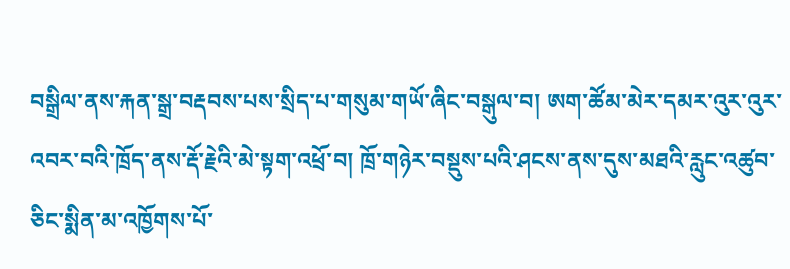བསྒྲིལ་ནས་རྐན་སྒྲ་བརྡབས་པས་སྲིད་པ་གསུམ་གཡོ་ཞིང་བསྒུལ་བ། ཨག་ཚོམ་མེར་དམར་འུར་འུར་འབར་བའི་ཁྲོད་ནས་རྡོ་རྗེའི་མེ་སྟག་འཕྲོ་བ། ཁྲོ་གཉེར་བསྡུས་པའི་ཤངས་ནས་དུས་མཐའི་རླུང་འཚུབ་ཅིང་སྨིན་མ་འཁྱོགས་པོ་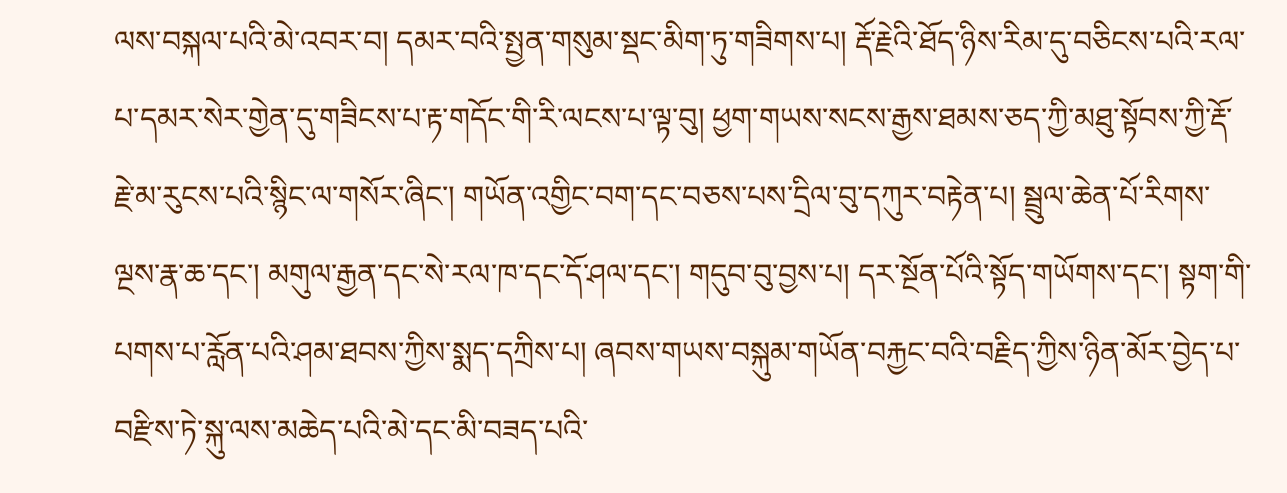ལས་བསྐལ་པའི་མེ་འབར་བ། དམར་བའི་སྤྱན་གསུམ་སྡང་མིག་ཏུ་གཟིགས་པ། རྡོ་རྗེའི་ཐོད་ཉིས་རིམ་དུ་བཅིངས་པའི་རལ་པ་དམར་སེར་གྱེན་དུ་གཟིངས་པ་རྟ་གདོང་གི་རི་ལངས་པ་ལྟ་བུ། ཕྱག་གཡས་སངས་རྒྱས་ཐམས་ཅད་ཀྱི་མཐུ་སྟོབས་ཀྱི་རྡོ་རྗེ་མ་རུངས་པའི་སྙིང་ལ་གསོར་ཞིང་། གཡོན་འགྱིང་བག་དང་བཅས་པས་དྲིལ་བུ་དཀུར་བརྟེན་པ། སྦྲུལ་ཆེན་པོ་རིགས་ལྔས་རྣ་ཆ་དང་། མགུལ་རྒྱན་དང་སེ་རལ་ཁ་དང་དོ་ཤལ་དང་། གདུབ་བུ་བྱས་པ། དར་སྔོན་པོའི་སྟོད་གཡོགས་དང་། སྟག་གི་པགས་པ་རློན་པའི་ཤམ་ཐབས་ཀྱིས་སྨད་དཀྲིས་པ། ཞབས་གཡས་བསྐུམ་གཡོན་བརྐྱང་བའི་བརྗིད་ཀྱིས་ཉིན་མོར་བྱེད་པ་བརྫིས་ཏེ་སྐུ་ལས་མཆེད་པའི་མེ་དང་མི་བཟད་པའི་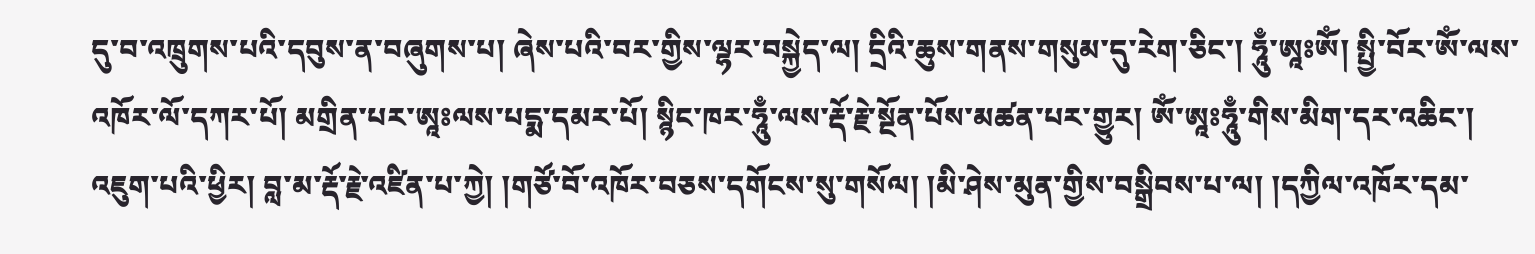དུ་བ་འཁྲུགས་པའི་དབུས་ན་བཞུགས་པ། ཞེས་པའི་བར་གྱིས་ལྷར་བསྐྱེད་ལ། དྲིའི་ཆུས་གནས་གསུམ་དུ་རེག་ཅིང་། ཧཱུྃ་ཨཱཿཨོཾ། སྤྱི་བོར་ཨོཾ་ལས་འཁོར་ལོ་དཀར་པོ། མགྲིན་པར་ཨཱཿལས་པདྨ་དམར་པོ། སྙིང་ཁར་ཧཱུྃ་ལས་རྡོ་རྗེ་སྔོན་པོས་མཚན་པར་གྱུར། ཨོཾ་ཨཱཿཧཱུྃ་གིས་མིག་དར་འཆིང་། འཇུག་པའི་ཕྱིར། བླ་མ་རྡོ་རྗེ་འཛིན་པ་ཀྱེ། །གཙོ་བོ་འཁོར་བཅས་དགོངས་སུ་གསོལ། །མི་ཤེས་མུན་གྱིས་བསྒྲིབས་པ་ལ། །དཀྱིལ་འཁོར་དམ་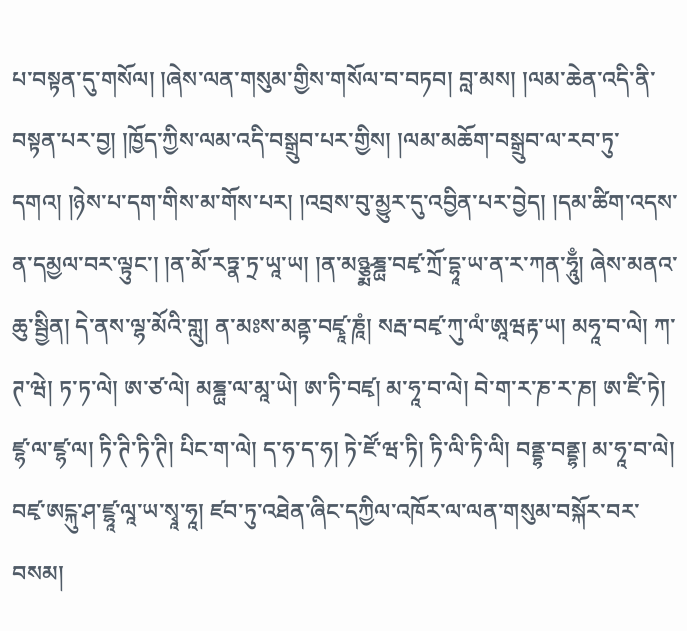པ་བསྟན་དུ་གསོལ། །ཞེས་ལན་གསུམ་གྱིས་གསོལ་བ་བཏབ། བླ་མས། །ལམ་ཆེན་འདི་ནི་བསྟན་པར་བྱ། །ཁྱོད་ཀྱིས་ལམ་འདི་བསྒྲུབ་པར་གྱིས། །ལམ་མཆོག་བསྒྲུབ་ལ་རབ་ཏུ་དགའ། །ཉེས་པ་དག་གིས་མ་གོས་པར། །འབྲས་བུ་མྱུར་དུ་འབྱིན་པར་བྱེད། །དམ་ཚིག་འདས་ན་དམྱལ་བར་ལྟུང་། །ན་མོ་རཏྣ་ཏྲ་ཡཱ་ཡ། །ན་མཉྩྨཎྜྻ་བཛྭ་ཀྲོ་དྷཱ་ཡ་ན་ར་ཀན་ཧཱུྃ། ཞེས་མནའ་ཆུ་སྦྱིན། དེ་ནས་ལྷ་མོའི་གླུ། ན་མཿས་མནྟ་བཛྭཱ་ཎཱཾ། སརྦ་བཛྭ་ཀུ་ལཾ་ཨཱཝརྟ་ཡ། མཧཱ་བ་ལེ། ཀ་ཊ་ཝེ། ཏ་ཏ་ལེ། ཨ་ཙ་ལེ། མཎྜྻ་ལ་མཱ་ཡེ། ཨ་ཏི་བཛྭ། མ་ཧཱ་བ་ལེ། བེ་ག་ར་ཎ་ར་ཎ། ཨ་ཛི་ཏེ། ཛྷ་ལ་ཛྷ་ལ། ཏི་ཊི་ཏི་ཊི། པིང་ག་ལེ། ད་ཧ་ད་ཧ། ཏེ་ཛོ་ཝ་ཏི། ཏི་ལི་ཏི་ལི། བནྡྷ་བནྡྷ། མ་ཧཱ་བ་ལེ། བཛྭ་ཨངྐུ་ཤ་ཛྷཱ་ལཱ་ཡ་སྭཱ་ཧཱ། ཛབ་ཏུ་འཐེན་ཞིང་དཀྱིལ་འཁོར་ལ་ལན་གསུམ་བསྐོར་བར་བསམ།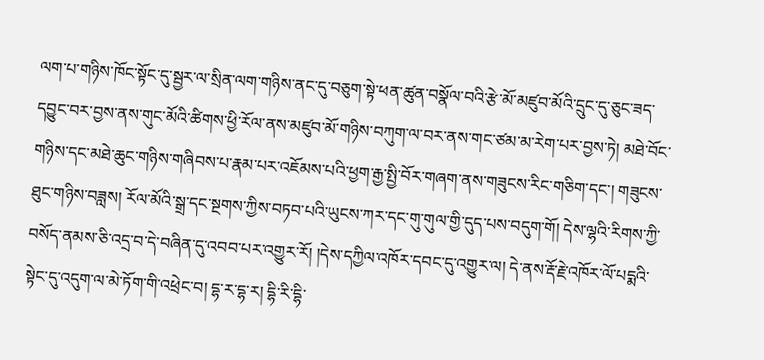ལག་པ་གཉིས་ཁོང་སྟོང་དུ་སྦྱར་ལ་སྲིན་ལག་གཉིས་ནང་དུ་བཅུག་སྟེ་ཕན་ཚུན་བསྣོལ་བའི་རྩེ་མོ་མཛུབ་མོའི་དྲུང་དུ་ཅུང་ཟད་དབྱུང་བར་བྱས་ནས་གུང་མོའི་ཚིགས་ཕྱི་རོལ་ནས་མཛུབ་མོ་གཉིས་བཀུག་ལ་བར་ནས་གང་ཙམ་མ་རེག་པར་བྱས་ཏེ། མཐེ་བོང་གཉིས་དང་མཐེ་ཆུང་གཉིས་གཞིབས་པ་རྣམ་པར་འཇོམས་པའི་ཕྱག་རྒྱ་སྤྱི་བོར་གཞག་ནས་གཟུངས་རིང་གཅིག་དང་། གཟུངས་ཐུང་གཉིས་བཟླས། རོལ་མོའི་སྒྲ་དང་སྔགས་ཀྱིས་བཏབ་པའི་ཡུངས་ཀར་དང་གུ་གུལ་གྱི་དུད་པས་བདུག་གོ། དེས་ལྷའི་རིགས་ཀྱི་བསོད་ནམས་ཅི་འདྲ་བ་དེ་བཞིན་དུ་འབབ་པར་འགྱུར་རོ། །དེས་དཀྱིལ་འཁོར་དབང་དུ་འགྱུར་ལ། དེ་ནས་རྡོ་རྗེ་འཁོར་ལོ་པདྨའི་སྟེང་དུ་འདུག་ལ་མེ་ཏོག་གི་འཕྲེང་བ། དྷ་ར་དྷ་ར། དྷི་རི་དྷི་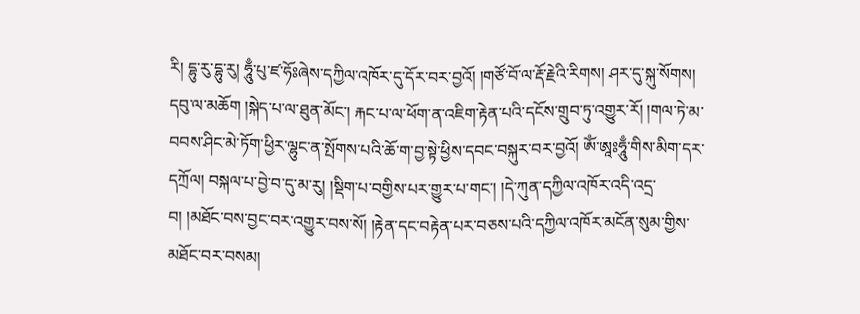རི། དྷུ་རུ་དྷུ་རུ། ཧཱུྃ་པུ་ཛ་ཧོཿཞེས་དཀྱིལ་འཁོར་དུ་དོར་བར་བྱའོ། །གཙོ་བོ་ལ་རྡོ་རྗེའི་རིགས། ཤར་དུ་སྐུ་སོགས། དབུ་ལ་མཆོག །སྐེད་པ་ལ་ཐུན་མོང་། རྐང་པ་ལ་ཕོག་ན་འཇིག་རྟེན་པའི་དངོས་གྲུབ་ཏུ་འགྱུར་རོ། །གལ་ཏེ་མ་བབས་ཤིང་མེ་ཏོག་ཕྱིར་ལྷུང་ན་སྤོགས་པའི་ཆོ་ག་བྱ་སྟེ་ཕྱིས་དབང་བསྐུར་བར་བྱའོ། ཨོཾ་ཨཱཿཧཱུྃ་གིས་མིག་དར་དཀྲོལ། བསྐལ་པ་བྱེ་བ་དུ་མ་རུ། །སྡིག་པ་བགྱིས་པར་གྱུར་པ་གང་། །དེ་ཀུན་དཀྱིལ་འཁོར་འདི་འདྲ་བ། །མཐོང་བས་བྱང་བར་འགྱུར་བས་སོ། །རྟེན་དང་བརྟེན་པར་བཅས་པའི་དཀྱིལ་འཁོར་མངོན་སུམ་གྱིས་མཐོང་བར་བསམ།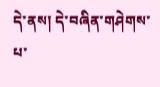དེ་ནས། དེ་བཞིན་གཤེགས་པ་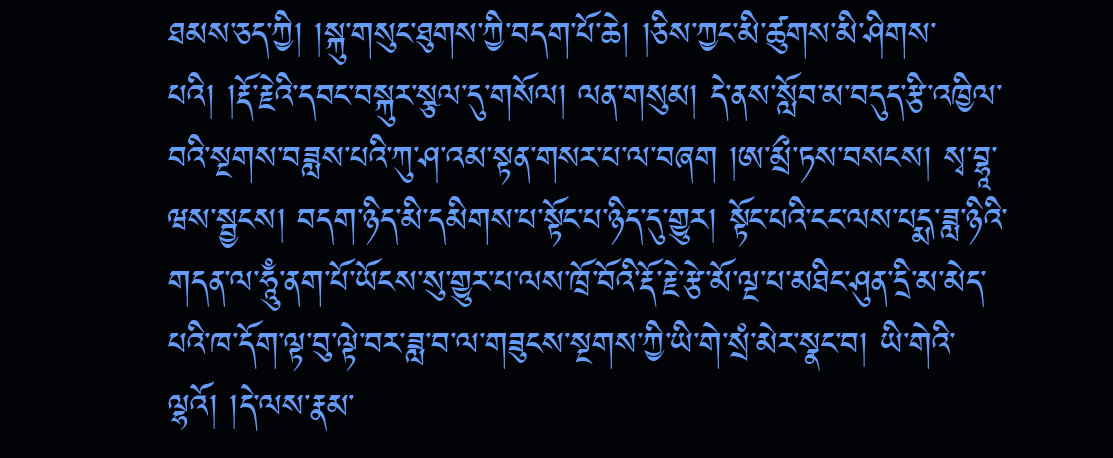ཐམས་ཅད་ཀྱི། །སྐུ་གསུང་ཐུགས་ཀྱི་བདག་པོ་ཆེ། །ཅིས་ཀྱང་མི་ཚུགས་མི་ཤིགས་པའི། །རྡོ་རྗེའི་དབང་བསྐུར་སྩལ་དུ་གསོལ། ལན་གསུམ། དེ་ནས་སློབ་མ་བདུད་རྩི་འཁྱིལ་བའི་སྔགས་བཟླས་པའི་ཀུ་ཤ་འམ་སྟན་གསར་པ་ལ་བཞག །ཨ་མྲྀ་ཏས་བསངས། སྭ་བྷཱ་ཝས་སྦྱངས། བདག་ཉིད་མི་དམིགས་པ་སྟོང་པ་ཉིད་དུ་གྱུར། སྟོང་པའི་ངང་ལས་པདྨ་ཟླ་ཉིའི་གདན་ལ་ཧཱུྃ་ནག་པོ་ཡོངས་སུ་གྱུར་པ་ལས་ཁྲོ་བོའི་རྡོ་རྗེ་རྩེ་མོ་ལྔ་པ་མཐིང་ཤུན་དྲི་མ་མེད་པའི་ཁ་དོག་ལྟ་བུ་ལྟེ་བར་ཟླ་བ་ལ་གཟུངས་སྔགས་ཀྱི་ཡི་གེ་སྲཾ་མེར་སྣང་བ། ཡི་གེའི་ལྷའོ། །དེ་ལས་རྣམ་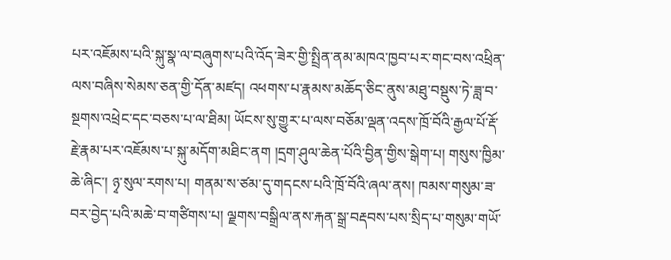པར་འཇོམས་པའི་སྐུ་སྣ་ལ་བཞུགས་པའི་འོད་ཟེར་གྱི་སྤྲིན་ནམ་མཁའ་ཁྱབ་པར་གང་བས་འཕྲིན་ལས་བཞིས་སེམས་ཅན་གྱི་དོན་མཛད། འཕགས་པ་རྣམས་མཆོད་ཅིང་ནུས་མཐུ་བསྡུས་ཏེ་ཟླ་བ་སྔགས་འཕྲེང་དང་བཅས་པ་ལ་ཐིམ། ཡོངས་སུ་གྱུར་པ་ལས་བཅོམ་ལྡན་འདས་ཁྲོ་བོའི་རྒྱལ་པོ་རྡོ་རྗེ་རྣམ་པར་འཇོམས་པ་སྐུ་མདོག་མཐིང་ནག །དྲག་ཤུལ་ཆེན་པོའི་བྱིན་གྱིས་སྒེག་པ། གསུས་ཁྱིམ་ཆེ་ཞིང་། ཉྭ་སུལ་རགས་པ། གནམ་ས་ཙམ་དུ་གདངས་པའི་ཁྲོ་བོའི་ཞལ་ནས། ཁམས་གསུམ་ཟ་བར་བྱེད་པའི་མཆེ་བ་གཙིགས་པ། ལྗགས་བསྒྲིལ་ནས་རྐན་སྒྲ་བརྡབས་པས་སྲིད་པ་གསུམ་གཡོ་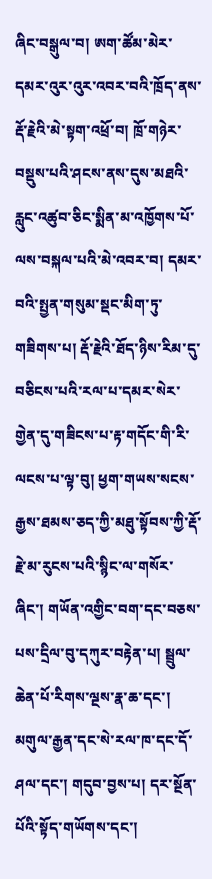ཞིང་བསྒུལ་བ། ཨག་ཚོམ་མེར་དམར་འུར་འུར་འབར་བའི་ཁྲོད་ནས་རྡོ་རྗེའི་མེ་སྟག་འཕྲོ་བ། ཁྲོ་གཉེར་བསྡུས་པའི་ཤངས་ནས་དུས་མཐའི་རླུང་འཚུབ་ཅིང་སྨིན་མ་འཁྱོགས་པོ་ལས་བསྐལ་པའི་མེ་འབར་བ། དམར་བའི་སྤྱན་གསུམ་སྡང་མིག་ཏུ་གཟིགས་པ། རྡོ་རྗེའི་ཐོད་ཉིས་རིམ་དུ་བཅིངས་པའི་རལ་པ་དམར་སེར་གྱེན་དུ་གཟིངས་པ་རྟ་གདོང་གི་རི་ལངས་པ་ལྟ་བུ། ཕྱག་གཡས་སངས་རྒྱས་ཐམས་ཅད་ཀྱི་མཐུ་སྟོབས་ཀྱི་རྡོ་རྗེ་མ་རུངས་པའི་སྙིང་ལ་གསོར་ཞིང་། གཡོན་འགྱིང་བག་དང་བཅས་པས་དྲིལ་བུ་དཀུར་བརྟེན་པ། སྦྲུལ་ཆེན་པོ་རིགས་ལྔས་རྣ་ཆ་དང་། མགུལ་རྒྱན་དང་སེ་རལ་ཁ་དང་དོ་ཤལ་དང་། གདུབ་བྱས་པ། དར་སྔོན་པོའི་སྟོད་གཡོགས་དང་།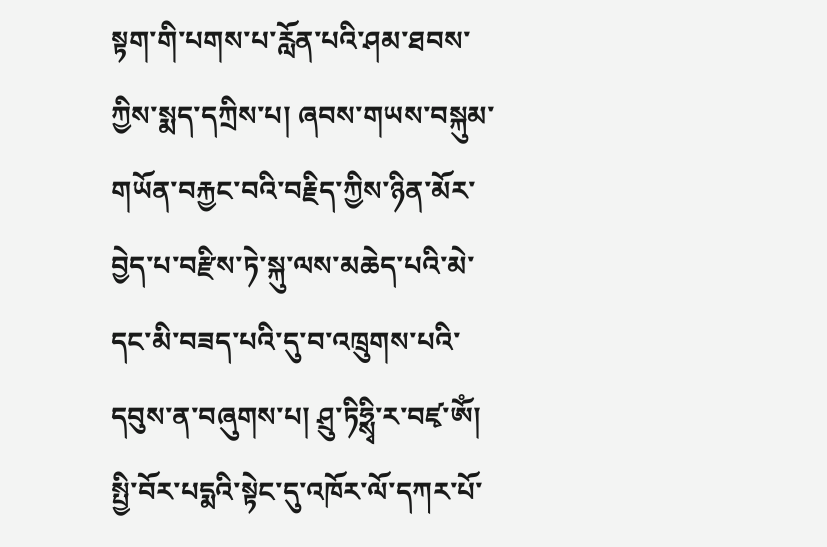སྟག་གི་པགས་པ་རློན་པའི་ཤམ་ཐབས་ཀྱིས་སྨད་དཀྲིས་པ། ཞབས་གཡས་བསྐུམ་གཡོན་བརྐྱང་བའི་བརྗིད་ཀྱིས་ཉིན་མོར་བྱེད་པ་བརྫིས་ཏེ་སྐུ་ལས་མཆེད་པའི་མེ་དང་མི་བཟད་པའི་དུ་བ་འཁྲུགས་པའི་དབུས་ན་བཞུགས་པ། ཤྲུ་ཏིཧྶྭི་ར་བཛྭ་ཨོཾ། སྤྱི་བོར་པདྨའི་སྟེང་དུ་འཁོར་ལོ་དཀར་པོ་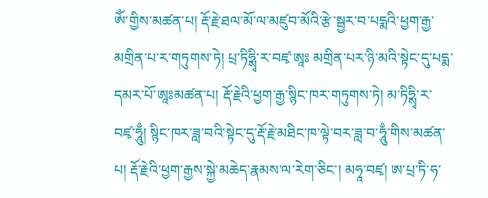ཨོཾ་གྱིས་མཚན་པ། རྡོ་རྗེ་ཐལ་མོ་ལ་མཛུབ་མོའི་རྩེ་སྦྱར་བ་པདྨའི་ཕྱག་རྒྱ་མགྲིན་པ་ར་གཏུགས་ཏེ། པྲ་ཏིཧྶྭི་ར་བཛྭ་ཨཱཿ མགྲིན་པར་ཉི་མའི་སྟེང་དུ་པདྨ་དམར་པོ་ཨཱཿམཚན་པ། རྡོ་རྗེའི་ཕྱག་རྒྱ་སྙིང་ཁར་གཏུགས་ཏེ། མ་ཏིཧྶྭི་ར་བཛྭ་ཧཱུྃ། སྙིང་ཁར་ཟླ་བའི་སྟེང་དུ་རྡོ་རྗེ་མཐིང་ཁ་ལྟེ་བར་ཟླ་བ་ཧཱུྃ་གིས་མཚན་པ། རྡོ་རྗེའི་ཕྱག་རྒྱས་སྐྱེ་མཆེད་རྣམས་ལ་རེག་ཅིང་། མཧཱ་བཛྭ། ཨ་པྲ་ཏི་ཧ་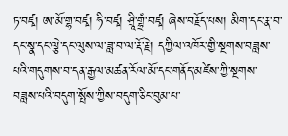ཏ་བཛྭ། ཨ་མོ་གྷ་བཛྭ། ཧི་བཛྭ། ཤྲཱི་གྷྲཾ་བཛྭ། ཞེས་བརྗོད་པས། མིག་དང་རྣ་བ་དང་སྣ་དང་ལྕེ་དང་ལུས་ལ་ཟླ་བ་ལ་རྡོ་རྗེ། དཀྱིལ་འཁོར་གྱི་སྔགས་བཟླས་པའི་གདུགས་བ་དན་རྒྱལ་མཚན་རོལ་མོ་དང་གནོད་མཛེས་ཀྱི་སྔགས་བཟླས་པའི་བདུག་སྤོས་ཀྱིས་བདུག་ཅིང་བུམ་པ་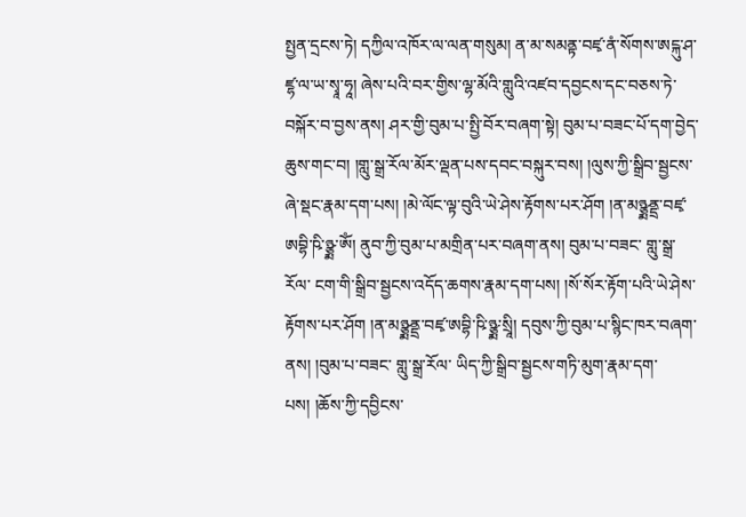སྤྱན་དྲངས་ཏེ། དཀྱིལ་འཁོར་ལ་ལན་གསུམ། ན་མ་སམནྟ་བཛྭ་ནཾ་སོགས་ཨངྐུ་ཤ་ཛྷ་ལ་ཡ་སྭཱ་ཧཱ། ཞེས་པའི་བར་གྱིས་ལྷ་མོའི་གླུའི་འཛབ་དབྱངས་དང་བཅས་ཏེ་བསྐོར་བ་བྱས་ནས། ཤར་གྱི་བུམ་པ་སྤྱི་བོར་བཞག་སྟེ། བུམ་པ་བཟང་པོ་དག་བྱེད་ཆུས་གང་བ། །གླུ་སྒྲ་རོལ་མོར་ལྡན་པས་དབང་བསྐུར་བས། །ལུས་ཀྱི་སྒྲིབ་སྦྱངས་ཞེ་སྡང་རྣམ་དག་པས། །མེ་ལོང་ལྟ་བུའི་ཡེ་ཤེས་རྟོགས་པར་ཤོག །ན་མཉྩྨནྡྲ་བཛྭ་ཨབྷི་ཥི་ཉྩྨ་ཨོཾ། ནུབ་ཀྱི་བུམ་པ་མགྲིན་པར་བཞག་ནས། བུམ་པ་བཟང་ གླུ་སྒྲ་རོལ་ ངག་གི་སྒྲིབ་སྦྱངས་འདོད་ཆགས་རྣམ་དག་པས། །སོ་སོར་རྟོག་པའི་ཡེ་ཤེས་རྟོགས་པར་ཤོག །ན་མཉྩྨནྡྲ་བཛྭ་ཨབྷི་ཥི་ཉྩྨ་སྲཱི། དབུས་ཀྱི་བུམ་པ་སྙིང་ཁར་བཞག་ནས། །བུམ་པ་བཟང་ གླུ་སྒྲ་རོལ་ ཡིད་ཀྱི་སྒྲིབ་སྦྱངས་གཏི་མུག་རྣམ་དག་པས། །ཆོས་ཀྱི་དབྱིངས་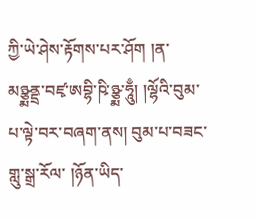ཀྱི་ཡེ་ཤེས་རྟོགས་པར་ཤོག །ན་མཉྩྨནྡྲ་བཛྭ་ཨབྷི་ཥི་ཉྩྨ་ཧཱུྃ། །ལྷོའི་བུམ་པ་ལྟེ་བར་བཞག་ནས། བུམ་པ་བཟང་ གླུ་སྒྲ་རོལ་ །ཉོན་ཡིད་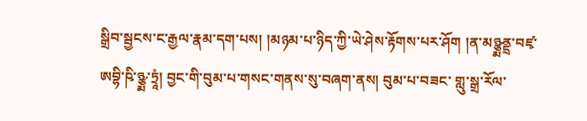སྒྲིབ་སྦྱངས་ང་རྒྱལ་རྣམ་དག་པས། །མཉམ་པ་ཉིད་ཀྱི་ཡེ་ཤེས་རྟོགས་པར་ཤོག །ན་མཉྩྨནྡྲ་བཛྭ་ཨབྷི་ཥི་ཉྩྨ་ཏྲཱཾ། བྱང་གི་བུམ་པ་གསང་གནས་སུ་བཞག་ནས། བུམ་པ་བཟང་ གླུ་སྒྲ་རོལ་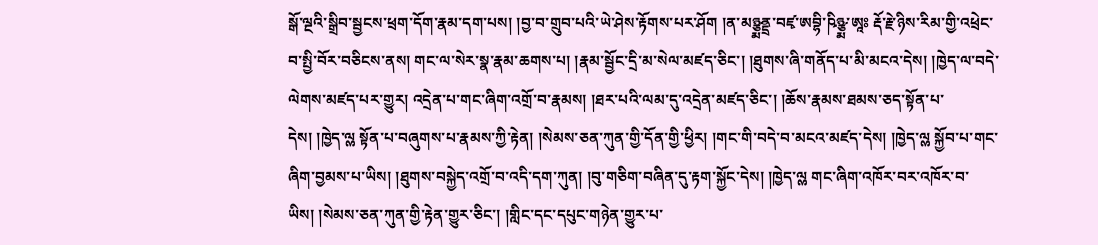སྒོ་ལྔའི་སྒྲིབ་སྦྱངས་ཕྲག་དོག་རྣམ་དག་པས། །བྱ་བ་གྲུབ་པའི་ཡེ་ཤེས་རྟོགས་པར་ཤོག །ན་མཉྩྨནྡྲ་བཛྭ་ཨབྷི་ཥིཉྩྨ་ཨཱཿ རྡོ་རྗེ་ཉིས་རིམ་གྱི་འཕྲེང་བ་སྤྱི་བོར་བཅིངས་ནས། གང་ལ་སེར་སྣ་རྣམ་ཆགས་པ། །རྣམ་སྦྱོང་དྲི་མ་སེལ་མཛད་ཅིང་། །ཐུགས་ཞི་གནོད་པ་མི་མངའ་དེས། །ཁྱེད་ལ་བདེ་ལེགས་མཛད་པར་གྱུར། འདྲེན་པ་གང་ཞིག་འགྲོ་བ་རྣམས། །ཐར་པའི་ལམ་དུ་འདྲེན་མཛད་ཅིང་། །ཆོས་རྣམས་ཐམས་ཅད་སྟོན་པ་དེས། །ཁྱེད་ལྎ སྟོན་པ་བཞུགས་པ་རྣམས་ཀྱི་རྟེན། །སེམས་ཅན་ཀུན་གྱི་དོན་གྱི་ཕྱིར། །གང་གི་བདེ་བ་མངའ་མཛད་དེས། །ཁྱེད་ལྎ སྐྱོབ་པ་གང་ཞིག་བྱམས་པ་ཡིས། །ཐུགས་བསྐྱེད་འགྲོ་བ་འདི་དག་ཀུན། །བུ་གཅིག་བཞིན་དུ་རྟག་སྐྱོང་དེས། །ཁྱེད་ལྎ གང་ཞིག་འཁོར་བར་འཁོར་བ་ཡིས། །སེམས་ཅན་ཀུན་གྱི་རྟེན་གྱུར་ཅིང་། །གླིང་དང་དཔུང་གཉེན་གྱུར་པ་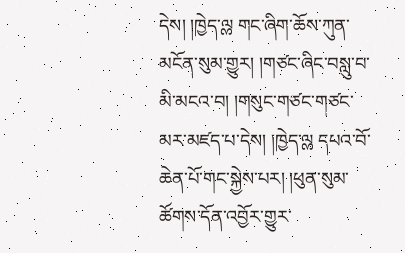དེས། །ཁྱེད་ལྎ གང་ཞིག་ཆོས་ཀུན་མངོན་སུམ་གྱུར། །གཙང་ཞིང་བསླུ་བ་མི་མངའ་བ། །གསུང་གཙང་གཙང་མར་མཛད་པ་དེས། །ཁྱེད་ལྎ དཔའ་བོ་ཆེན་པོ་གང་སྐྱེས་པར། །ཕུན་སུམ་ཚོགས་དོན་འབྱོར་གྱུར་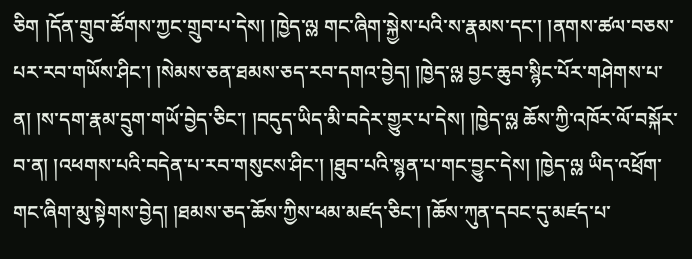ཅིག །དོན་གྲུབ་ཚོགས་ཀྱང་གྲུབ་པ་དེས། །ཁྱེད་ལྎ གང་ཞིག་སྐྱེས་པའི་ས་རྣམས་དང་། །ནགས་ཚལ་བཅས་པར་རབ་གཡོས་ཤིང་། །སེམས་ཅན་ཐམས་ཅད་རབ་དགའ་བྱེད། །ཁྱེད་ལྎ བྱང་ཆུབ་སྙིང་པོར་གཤེགས་པ་ན། །ས་དག་རྣམ་དྲུག་གཡོ་བྱེད་ཅིང་། །བདུད་ཡིད་མི་བདེར་གྱུར་པ་དེས། །ཁྱེད་ལྎ ཆོས་ཀྱི་འཁོར་ལོ་བསྐོར་བ་ན། །འཕགས་པའི་བདེན་པ་རབ་གསུངས་ཤིང་། །ཐུབ་པའི་སྙན་པ་གང་བྱུང་དེས། །ཁྱེད་ལྎ ཡིད་འཕྲོག་གང་ཞིག་མུ་སྟེགས་བྱེད། །ཐམས་ཅད་ཆོས་ཀྱིས་ཕམ་མཛད་ཅིང་། །ཆོས་ཀུན་དབང་དུ་མཛད་པ་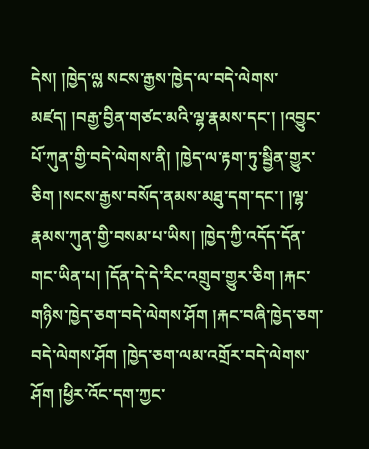དེས། །ཁྱེད་ལྎ སངས་རྒྱས་ཁྱེད་ལ་བདེ་ལེགས་མཛད། །བརྒྱ་བྱིན་གཙང་མའི་ལྷ་རྣམས་དང་། །འབྱུང་པོ་ཀུན་གྱི་བདེ་ལེགས་ནི། །ཁྱེད་ལ་རྟག་ཏུ་སྦྱིན་གྱུར་ཅིག །སངས་རྒྱས་བསོད་ནམས་མཐུ་དག་དང་། །ལྷ་རྣམས་ཀུན་གྱི་བསམ་པ་ཡིས། །ཁྱེད་ཀྱི་འདོད་དོན་གང་ཡིན་པ། །དོན་དེ་དེ་རིང་འགྲུབ་གྱུར་ཅིག །རྐང་གཉིས་ཁྱེད་ཅག་བདེ་ལེགས་ཤོག །རྐང་བཞི་ཁྱེད་ཅག་བདེ་ལེགས་ཤོག །ཁྱེད་ཅག་ལམ་འགྲོར་བདེ་ལེགས་ཤོག །ཕྱིར་འོང་དག་ཀྱང་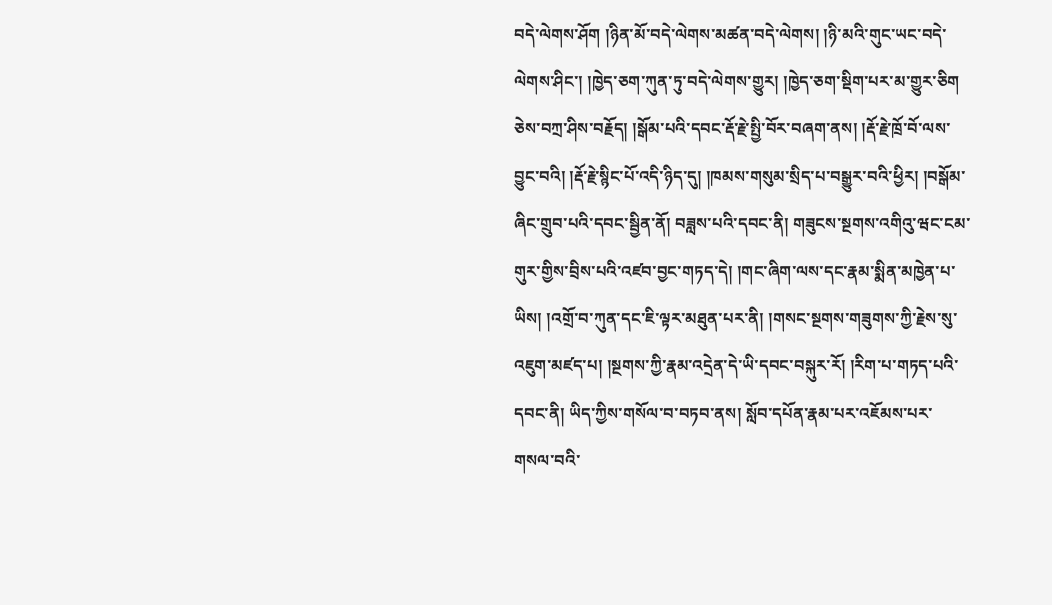བདེ་ལེགས་ཤོག །ཉིན་མོ་བདེ་ལེགས་མཚན་བདེ་ལེགས། །ཉི་མའི་གུང་ཡང་བདེ་ལེགས་ཤིང་། །ཁྱེད་ཅག་ཀུན་ཏུ་བདེ་ལེགས་གྱུར། །ཁྱེད་ཅག་སྡིག་པར་མ་གྱུར་ཅིག ཅེས་བཀྲ་ཤིས་བརྗོད། །སྒོམ་པའི་དབང་རྡོ་རྗེ་སྤྱི་བོར་བཞག་ནས། །རྡོ་རྗེ་ཁྲོ་བོ་ལས་བྱུང་བའི། །རྡོ་རྗེ་སྙིང་པོ་འདི་ཉིད་དུ། །ཁམས་གསུམ་སྲིད་པ་བསྒྱུར་བའི་ཕྱིར། །བསྒོམ་ཞིང་གྲུབ་པའི་དབང་སྦྱིན་ནོ། བཟླས་པའི་དབང་ནི། གཟུངས་སྔགས་འགིའུ་ཝང་ངམ་གུར་གྱིས་བྲིས་པའི་འཛབ་བྱང་གཏད་དེ། །གང་ཞིག་ལས་དང་རྣམ་སྨིན་མཁྱེན་པ་ཡིས། །འགྲོ་བ་ཀུན་དང་ཇི་ལྟར་མཐུན་པར་ནི། །གསང་སྔགས་གཟུགས་ཀྱི་རྗེས་སུ་འཇུག་མཛད་པ། །སྔགས་ཀྱི་རྣམ་འདྲེན་དེ་ཡི་དབང་བསྐུར་རོ། །རིག་པ་གཏད་པའི་དབང་ནི། ཡིད་ཀྱིས་གསོལ་བ་བཏབ་ནས། སློབ་དཔོན་རྣམ་པར་འཇོམས་པར་གསལ་བའི་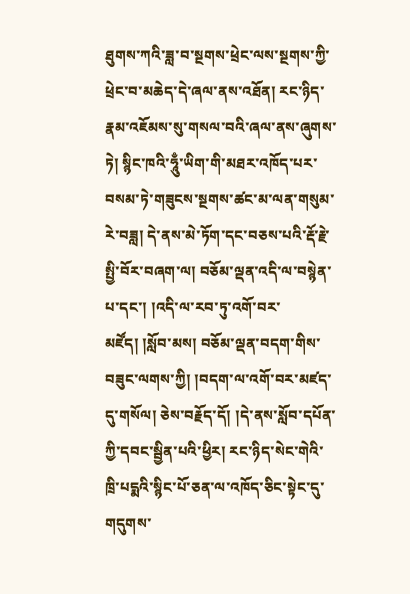ཐུགས་ཀའི་ཟླ་བ་སྔགས་ཕྲེང་ལས་སྔགས་ཀྱི་ཕྲེང་བ་མཆེད་དེ་ཞལ་ནས་འཐོན། རང་ཉིད་རྣམ་འཇོམས་སུ་གསལ་བའི་ཞལ་ནས་ཞུགས་ཏེ། སྙིང་ཁའི་ཧཱུྃ་ཡིག་གི་མཐར་འཁོད་པར་བསམ་ཏེ་གཟུངས་སྔགས་ཚང་མ་ལན་གསུམ་རེ་བཟླ། དེ་ནས་མེ་ཏོག་དང་བཅས་པའི་རྡོ་རྗེ་སྤྱི་བོར་བཞག་ལ། བཅོམ་ལྡན་འདི་ལ་བསྙེན་པ་དང་། །འདི་ལ་རབ་ཏུ་འགོ་བར་མཛོད། །སློབ་མས། བཅོམ་ལྡན་བདག་གིས་བཟུང་ལགས་ཀྱི། །བདག་ལ་འགོ་བར་མཛད་དུ་གསོལ། ཅེས་བརྗོད་དོ། །དེ་ནས་སློབ་དཔོན་ཀྱི་དབང་སྦྱིན་པའི་ཕྱིར། རང་ཉིད་སེང་གེའི་ཁྲི་པདྨའི་སྙིང་པོ་ཅན་ལ་འཁོད་ཅིང་སྟེང་དུ་གདུགས་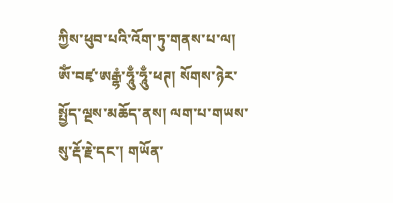ཀྱིས་ཕུབ་པའི་འོག་ཏུ་གནས་པ་ལ། ཨོཾ་བཛྭ་ཨརྒྷཾ་ཧཱུྃ་ཧཱུྃ་ཕཊ། སོགས་ཉེར་སྤྱོད་ལྔས་མཆོད་ནས། ལག་པ་གཡས་སུ་རྡོ་རྗེ་དང་། གཡོན་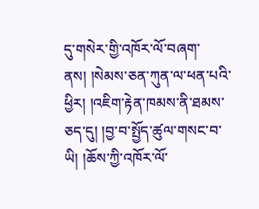དུ་གསེར་གྱི་འཁོར་ལོ་བཞག་ནས། །སེམས་ཅན་ཀུན་ལ་ཕན་པའི་ཕྱིར། །འཇིག་རྟེན་ཁམས་ནི་ཐམས་ཅད་དུ། །བྱ་བ་སྤྱོད་ཚུལ་གསང་བ་ཡི། །ཆོས་ཀྱི་འཁོར་ལོ་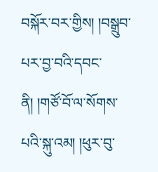བསྐོར་བར་གྱིས། །བསྒྲུབ་པར་བྱ་བའི་དབང་ནི། །གཙོ་བོ་ལ་སོགས་པའི་སྐུ་འམ། །ཕུར་བུ་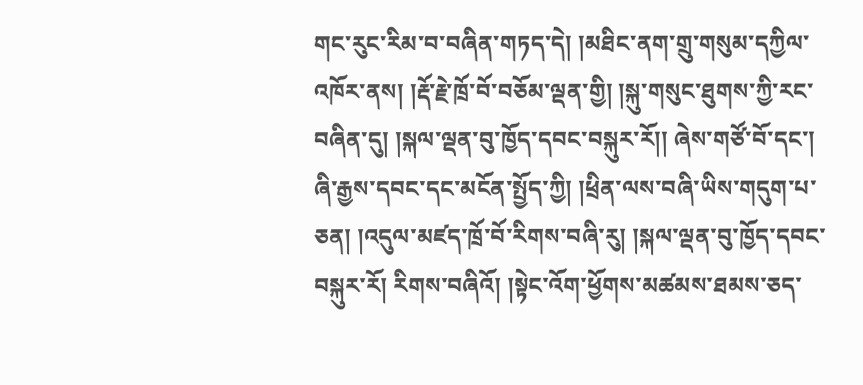གང་རུང་རིམ་བ་བཞིན་གཏད་དེ། །མཐིང་ནག་གྲུ་གསུམ་དཀྱིལ་འཁོར་ནས། །རྡོ་རྗེ་ཁྲོ་བོ་བཅོམ་ལྡན་གྱི། །སྐུ་གསུང་ཐུགས་ཀྱི་རང་བཞིན་དུ། །སྐལ་ལྡན་བུ་ཁྱོད་དབང་བསྐུར་རོ།། ཞེས་གཙོ་བོ་དང་། ཞི་རྒྱས་དབང་དང་མངོན་སྤྱོད་ཀྱི། །ཕྲིན་ལས་བཞི་ཡིས་གདུག་པ་ཅན། །འདུལ་མཛད་ཁྲོ་བོ་རིགས་བཞི་རུ། །སྐལ་ལྡན་བུ་ཁྱོད་དབང་བསྐུར་རོ། རིགས་བཞིའོ། །སྟེང་འོག་ཕྱོགས་མཚམས་ཐམས་ཅད་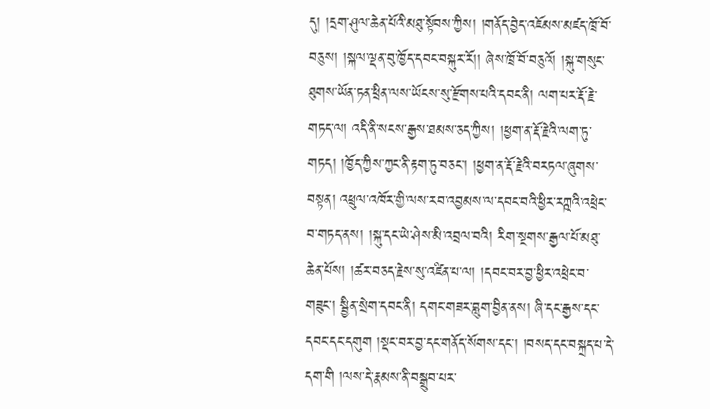དུ། །དྲག་ཤུལ་ཆེན་པོའི་མཐུ་སྟོབས་ཀྱིས། །གནོད་བྱེད་འཇོམས་མཛད་ཁྲོ་བོ་བཅུས། །སྐལ་ལྡན་བུ་ཁྱོད་དབང་བསྐུར་རོ།། ཞེས་ཁྲོ་བོ་བཅུའོ། །སྐུ་གསུང་ཐུགས་ཡོན་ཏན་ཕྲིན་ལས་ཡོངས་སུ་རྫོགས་པའི་དབང་ནི། ལག་པར་རྡོ་རྗེ་གཏད་ལ། འདི་ནི་སངས་རྒྱས་ཐམས་ཅད་ཀྱིས། །ཕྱག་ན་རྡོ་རྗེའི་ལག་ཏུ་གཏད། །ཁྱོད་ཀྱིས་ཀྱང་ནི་རྟག་ཏུ་བཅང་། །ཕྱག་ན་རྡོ་རྗེའི་བརཏལ་ཞུགས་བསྟན། འཕྲུལ་འཁོར་གྱི་ལས་རབ་འབྱམས་ལ་དབང་བའི་ཕྱིར་རཀྵའི་འཕྲེང་བ་གཏད་ནས། །སྐུ་དང་ཡེ་ཤེས་མི་འབྲལ་བའི། རིག་སྔགས་རྒྱལ་པོ་མཐུ་ཆེན་པོས། །ཚར་བཅད་རྗེས་སུ་འཛིན་པ་ལ། །དབང་བར་བྱ་ཕྱིར་འཕྲེང་བ་གཟུང་། སྦྱིན་སྲེག་དབང་ནི། དགང་གཟར་བླུག་བྱིན་ནས། ཞི་དང་རྒྱས་དང་དབང་དང་དགུག །སྡང་བར་བྱ་དང་གནོད་སོགས་དང་། །བསད་དང་བསྐྲད་པ་དེ་དག་གི །ལས་དེ་རྣམས་ནི་བསྒྲུབ་པར་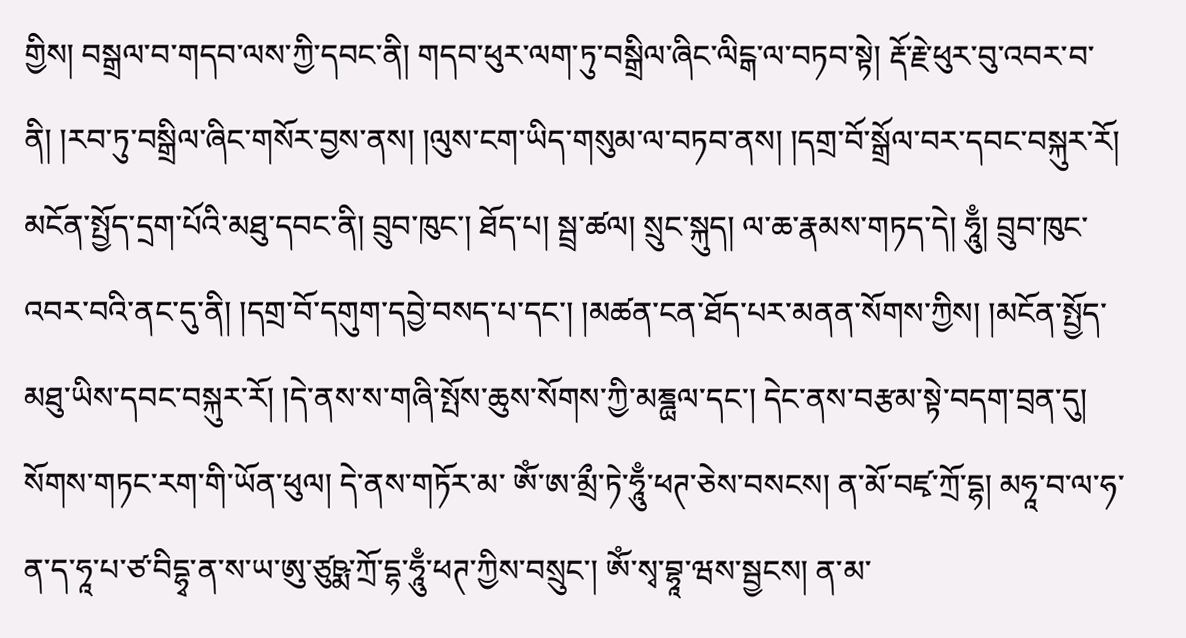གྱིས། བསྒྲལ་བ་གདབ་ལས་ཀྱི་དབང་ནི། གདབ་ཕུར་ལག་ཏུ་བསྒྲིལ་ཞིང་ལིངྒ་ལ་བཏབ་སྟེ། རྡོ་རྗེ་ཕུར་བུ་འབར་བ་ནི། །རབ་ཏུ་བསྒྲིལ་ཞིང་གསོར་བྱས་ནས། །ལུས་ངག་ཡིད་གསུམ་ལ་བཏབ་ནས། །དགྲ་བོ་སྒྲོལ་བར་དབང་བསྐུར་རོ། མངོན་སྤྱོད་དྲག་པོའི་མཐུ་དབང་ནི། བྲུབ་ཁུང་། ཐོད་པ། སྦྲ་ཚལ། སྲུང་སྐུད། ལ་ཆ་རྣམས་གཏད་དེ། ཧཱུྃ། བྲུབ་ཁུང་འབར་བའི་ནང་དུ་ནི། །དགྲ་བོ་དགུག་དབྱེ་བསད་པ་དང་། །མཚན་ངན་ཐོད་པར་མནན་སོགས་ཀྱིས། །མངོན་སྤྱོད་མཐུ་ཡིས་དབང་བསྐུར་རོ། །དེ་ནས་ས་གཞི་སྤོས་ཆུས་སོགས་ཀྱི་མཎྜྻལ་དང་། དེང་ནས་བརྩམ་སྟེ་བདག་བྲན་དུ། སོགས་གཏང་རག་གི་ཡོན་ཕུལ། དེ་ནས་གཏོར་མ་ ཨོཾ་ཨ་མྲྀ་ཏེ་ཧཱུྃ་ཕཊ་ཅེས་བསངས། ན་མོ་བཛྭ་ཀྲོ་དྷ། མཧཱ་བ་ལ་ཧ་ན་ད་ཧཱ་པ་ཙ་བིདྷྭ་ན་ས་ཡ་ཨུ་ཙུཥྨ་ཀྲོ་དྷ་ཧཱུྃ་ཕཊ་ཀྱིས་བསྲུང་། ཨོཾ་སྭ་བྷཱ་ཝས་སྦྱངས། ན་མ་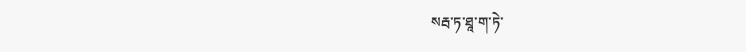སརྦ་ཏ་ཐཱ་ག་ཏེ་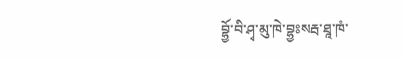བྷྱོ་བི་ཤྭ་མུ་ཁེ་བྷྱཿསརྦ་ཐཱ་ཁཾ་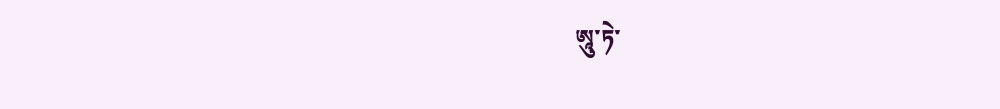ཨཱུ་ཏེ་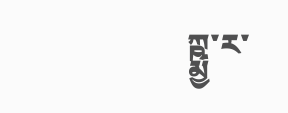ཀྵྨྱ་ར་